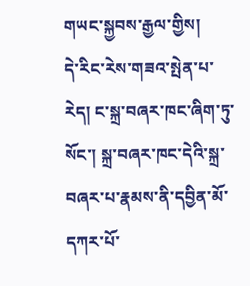གཡང་སྐྱབས་རྒྱལ་གྱིས།
དེ་རིང་རེས་གཟའ་སྤེན་པ་རེད། ང་སྐྲ་བཞར་ཁང་ཞིག་ཏུ་སོང་། སྐྲ་བཞར་ཁང་དེའི་སྐྲ་བཞར་པ་རྣམས་ནི་དབྱིན་མོ་དཀར་པོ་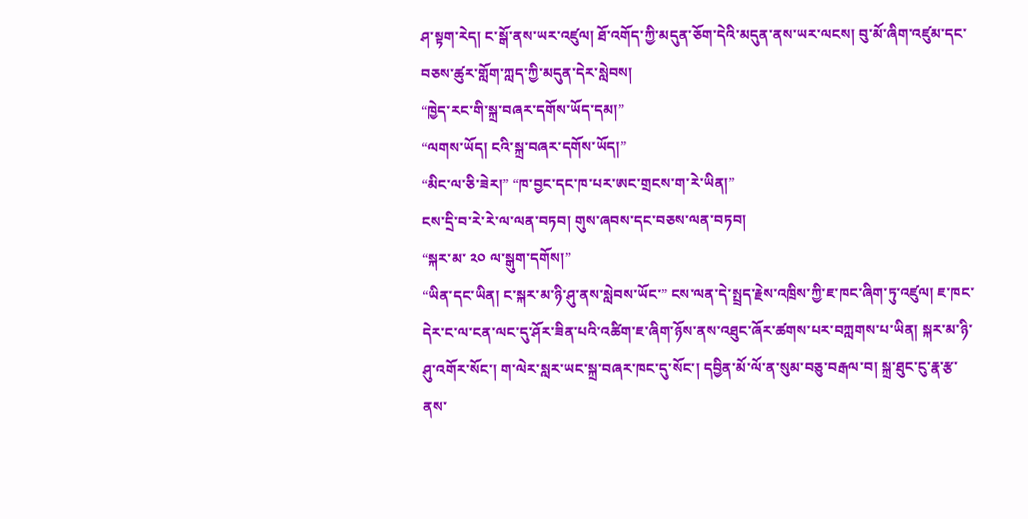ཤ་སྟག་རེད། ང་སྒོ་ནས་ཡར་འཛུལ། ཐོ་འགོད་ཀྱི་མདུན་ཅོག་དེའི་མདུན་ནས་ཡར་ལངས། བུ་མོ་ཞིག་འཛུམ་དང་བཅས་ཚུར་གློག་ཀླད་ཀྱི་མདུན་དེར་སླེབས།
“ཁྱེད་རང་གི་སྐྲ་བཞར་དགོས་ཡོད་དམ།”
“ལགས་ཡོད། ངའི་སྐྲ་བཞར་དགོས་ཡོད།”
“མིང་ལ་ཅི་ཟེར།” “ཁ་བྱང་དང་ཁ་པར་ཨང་གྲངས་ག་རེ་ཡིན།”
ངས་དྲི་བ་རེ་རེ་ལ་ལན་བཏབ། གུས་ཞབས་དང་བཅས་ལན་བཏབ།
“སྐར་མ་ ༢༠ ལ་སྒུག་དགོས།”
“ཡིན་དང་ཡིན། ང་སྐར་མ་ཉི་ཤུ་ནས་སླེབས་ཡོང་” ངས་ལན་དེ་སྤྲད་རྗེས་འཁྲིས་ཀྱི་ཇ་ཁང་ཞིག་ཏུ་འཛུལ། ཇ་ཁང་དེར་ང་ལ་ངན་ལང་དུ་ཤོར་ཟིན་པའི་འཚིག་ཇ་ཞིག་ཉོས་ནས་འཐུང་ཞོར་ཚགས་པར་བཀླགས་པ་ཡིན། སྐར་མ་ཉི་ཤུ་འགོར་སོང་། ག་ལེར་སླར་ཡང་སྐྲ་བཞར་ཁང་དུ་སོང་། དབྱིན་མོ་ལོ་ན་སུམ་བཅུ་བརྒལ་བ། སྐྲ་ཐུང་ངུ་རྣ་རྩ་ནས་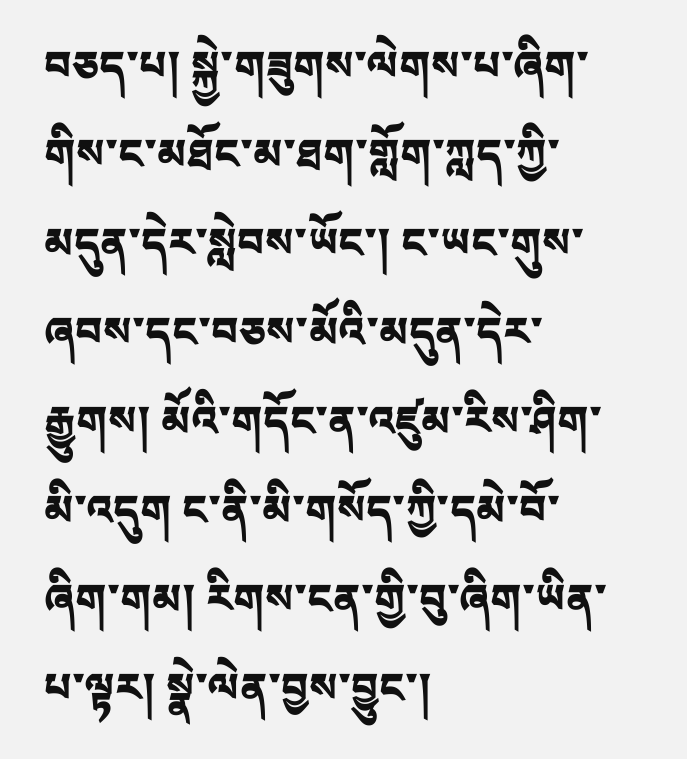བཅད་པ། སྐྱེ་གཟུགས་ལེགས་པ་ཞིག་གིས་ང་མཐོང་མ་ཐག་གློག་ཀླད་ཀྱི་མདུན་དེར་སླེབས་ཡོང་། ང་ཡང་གུས་ཞབས་དང་བཅས་མོའི་མདུན་དེར་རྒྱུགས། མོའི་གདོང་ན་འཛུམ་རིས་ཤིག་མི་འདུག ང་ནི་མི་གསོད་ཀྱི་དམེ་བོ་ཞིག་གམ། རིགས་ངན་གྱི་བུ་ཞིག་ཡིན་པ་ལྟར། སྣེ་ལེན་བྱས་བྱུང་།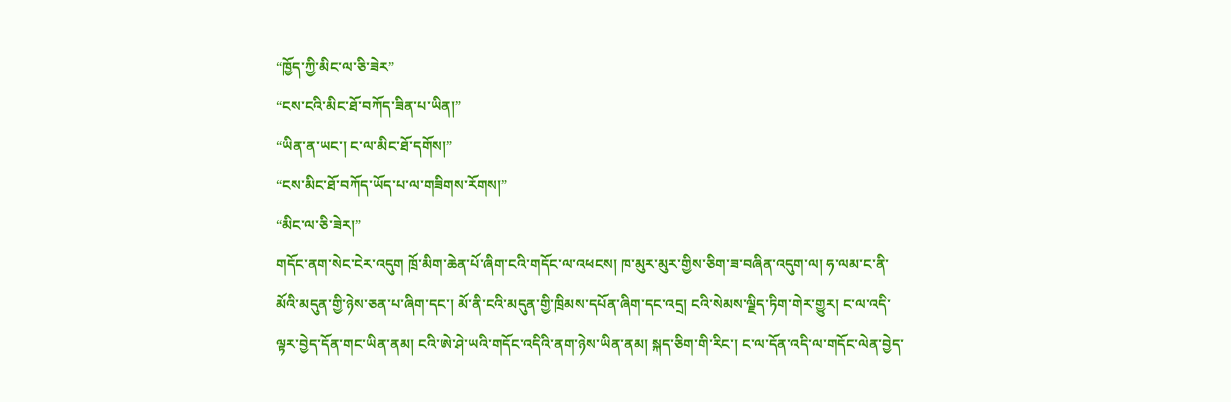“ཁྱོད་ཀྱི་མིང་ལ་ཅི་ཟེར”
“ངས་ངའི་མིང་ཐོ་བཀོད་ཟིན་པ་ཡིན།”
“ཡིན་ན་ཡང་། ང་ལ་མིང་ཐོ་དགོས།”
“ངས་མིང་ཐོ་བཀོད་ཡོད་པ་ལ་གཟིགས་རོགས།”
“མིང་ལ་ཅི་ཟེར།”
གདོང་ནག་སེང་ངེར་འདུག ཁྲོ་མིག་ཆེན་པོ་ཞིག་ངའི་གདོང་ལ་འཕངས། ཁ་མུར་མུར་གྱིས་ཅིག་ཟ་བཞིན་འདུག་ལ། ཧ་ལམ་ང་ནི་མོའི་མདུན་གྱི་ཉེས་ཅན་པ་ཞིག་དང་། མོ་ནི་ངའི་མདུན་གྱི་ཁྲིམས་དཔོན་ཞིག་དང་འདྲ། ངའི་སེམས་ལྗིད་ཏིག་གེར་གྱུར། ང་ལ་འདི་ལྟར་བྱེད་དོན་གང་ཡིན་ནམ། ངའི་ཨེ་ཤེ་ཡའི་གདོང་འདིའི་ནག་ཉེས་ཡིན་ནམ། སྐད་ཅིག་གི་རིང་། ང་ལ་དོན་འདི་ལ་གདོང་ལེན་བྱེད་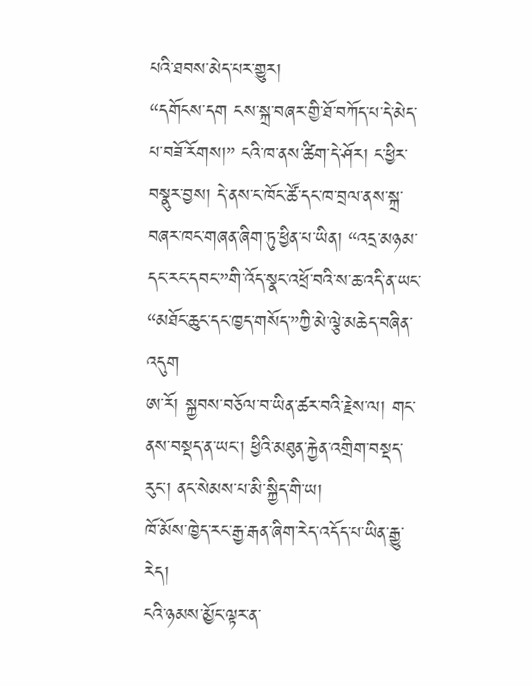པའི་ཐབས་མེད་པར་གྱུར།
“དགོངས་དག ངས་སྐྲ་བཞར་གྱི་ཐོ་བཀོད་པ་དེ་མེད་པ་བཟོ་རོགས།” ངའི་ཁ་ནས་ཚིག་དེ་ཤོར། ང་ཕྱིར་བསྣུར་བྱས། དེ་ནས་ང་ཁོང་ཚོ་དང་ཁ་བྲལ་ནས་སྐྲ་བཞར་ཁང་གཞན་ཞིག་ཏུ་ཕྱིན་པ་ཡིན། “འདྲ་མཉམ་དང་རང་དབང་”གི་འོད་སྣང་འཕྲོ་བའི་ས་ཆ་འདི་ན་ཡང་ “མཐོང་ཆུང་དང་ཁྱད་གསོད་”ཀྱི་མེ་ལྕེ་མཆེད་བཞིན་འདུག
ཨ་རོ། སྐྱབས་བཅོལ་བ་ཡིན་ཚར་བའི་རྗེས་ལ། གང་ནས་བསྡད་ན་ཡང་། ཕྱིའི་མཐུན་རྐྱེན་འགྲིག་བསྡད་རུང་། ནང་སེམས་པ་མི་སྐྱིད་གི་ཡ།
ཁོ་མོས་ཁྱེད་རང་རྒྱ་རྒན་ཞིག་རེད་འདོད་པ་ཡིན་རྒྱུ་རེད།
ངའི་ཉམས་མྱོང་ལྟར་ན་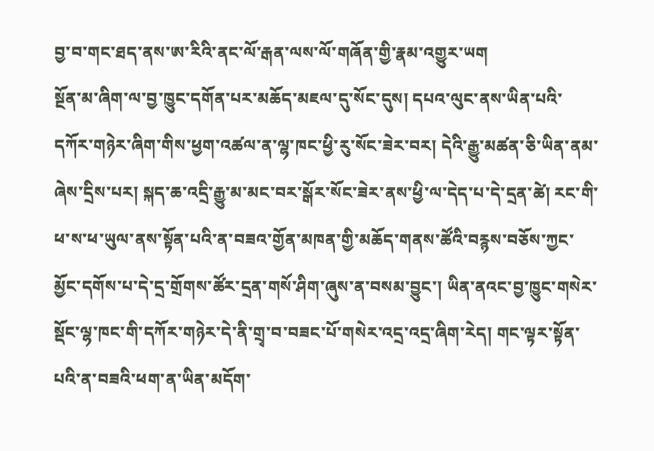བྱ་བ་གང་ཐད་ནས་ཨ་རིའི་ནང་ལོ་རྒན་ལས་ལོ་གཞོན་གྱི་རྣམ་འགྱུར་ཡག
སྔོན་མ་ཞིག་ལ་བྱ་ཁྱུང་དགོན་པར་མཆོད་མཇལ་དུ་སོང་དུས། དཔའ་ལུང་ནས་ཡིན་པའི་དཀོར་གཉེར་ཞིག་གིས་ཕྱག་འཚལ་ན་ལྷ་ཁང་ཕྱི་རུ་སོང་ཟེར་བར། དེའི་རྒྱུ་མཚན་ཅི་ཡིན་ནམ་ཞེས་དྲིས་པར། སྐད་ཆ་འདྲི་རྒྱུ་མ་མང་བར་སྒོར་སོང་ཟེར་ནས་ཕྱི་ལ་དེད་པ་དེ་དྲན་ཚེ། རང་གི་ཕ་ས་ཕ་ཡུལ་ནས་སྟོན་པའི་ན་བཟའ་གྱོན་མཁན་གྱི་མཆོད་གནས་ཚོའི་བརྙས་བཅོས་ཀྱང་མྱོང་དགོས་པ་དེ་དྲ་གྲོགས་ཚོར་དྲན་གསོ་ཤིག་ཞུས་ན་བསམ་བྱུང་། ཡིན་ནའང་བྱ་ཁྱུང་གསེར་སྡོང་ལྷ་ཁང་གི་དཀོར་གཉེར་དེ་ནི་གྲྭ་བ་བཟང་པོ་གསེར་འདྲ་འདྲ་ཞིག་རེད། གང་ལྟར་སྟོན་པའི་ན་བཟའི་ཕག་ན་ཡིན་མདོག་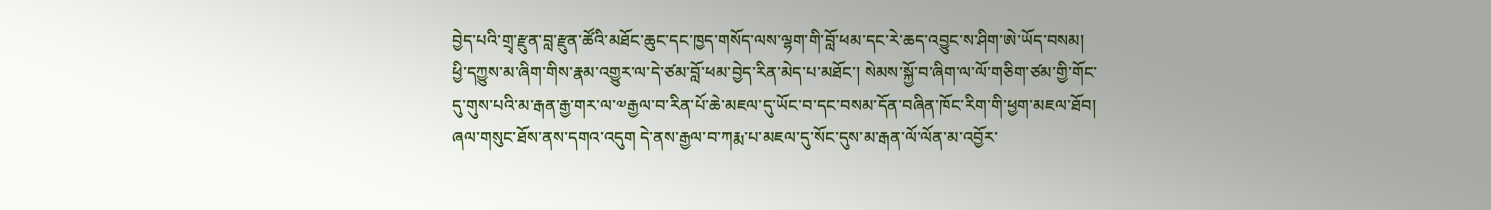བྱེད་པའི་གྲྭ་རྫུན་བླ་རྫུན་ཚོའི་མཐོང་ཆུང་དང་ཁྱད་གསོད་ལས་ལྷག་གི་བློ་ཕམ་དང་རེ་ཆད་འབྱུང་ས་ཤིག་ཨེ་ཡོད་བསམ།
ཕྱི་དཀྱུས་མ་ཞིག་གིས་རྣམ་འགྱུར་ལ་དེ་ཙམ་བློ་ཕམ་བྱེད་རིན་མེད་པ་མཐོང་། སེམས་སྐྱོ་བ་ཞིག་ལ་ལོ་གཅིག་ཙམ་གྱི་གོང་དུ་གུས་པའི་མ་རྒན་རྒྱ་གར་ལ་༧རྒྱལ་བ་རིན་པོ་ཆེ་མཇལ་དུ་ཡོང་བ་དང་བསམ་དོན་བཞིན་ཁོང་རིག་གི་ཕྱག་མཇལ་ཐོབ། ཞལ་གསུང་ཐོས་ནས་དགའ་འདུག དེ་ནས་རྒྱལ་བ་ཀརྨ་པ་མཇལ་དུ་སོང་དུས་མ་རྒན་ལོ་ལོན་མ་འབྱོར་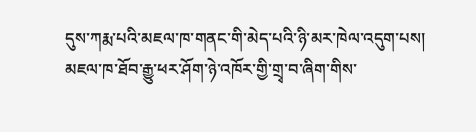དུས་ཀརྨ་པའི་མཇལ་ཁ་གནང་གི་མེད་པའི་ཉི་མར་ཁེལ་འདུག་པས། མཇལ་ཁ་ཐོབ་རྒྱུ་ཕར་ཤོག་ཉེ་འཁོར་གྱི་གྲྭ་བ་ཞིག་གིས་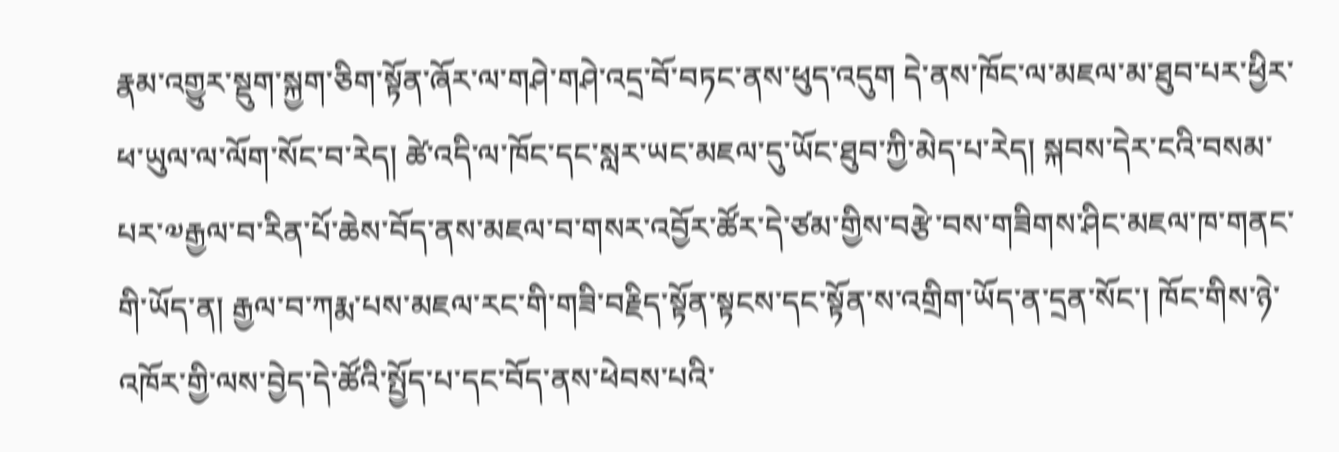རྣམ་འགྱུར་སྡུག་སྐྱག་ཅིག་སྟོན་ཞོར་ལ་གཤེ་གཤེ་འདྲ་བོ་བཏང་ནས་ཕུད་འདུག དེ་ནས་ཁོང་ལ་མཇལ་མ་ཐུབ་པར་ཕྱིར་ཕ་ཡུལ་ལ་ལོག་སོང་བ་རེད། ཚེ་འདི་ལ་ཁོང་དང་སླར་ཡང་མཇལ་དུ་ཡོང་ཐུབ་ཀྱི་མེད་པ་རེད། སྐབས་དེར་ངའི་བསམ་པར་༧རྒྱལ་བ་རིན་པོ་ཆེས་བོད་ནས་མཇལ་བ་གསར་འབྱོར་ཚོར་དེ་ཙམ་གྱིས་བརྩེ་བས་གཟིགས་ཤིང་མཇལ་ཁ་གནང་གི་ཡོད་ན། རྒྱལ་བ་ཀརྨ་པས་མཇལ་རང་གི་གཟི་བརྗིད་སྟོན་སྟངས་དང་སྟོན་ས་འགྲིག་ཡོད་ན་དྲན་སོང་། ཁོང་གིས་ཉེ་འཁོར་གྱི་ལས་བྱེད་དེ་ཚོའི་སྤྱོད་པ་དང་བོད་ནས་ཕེབས་པའི་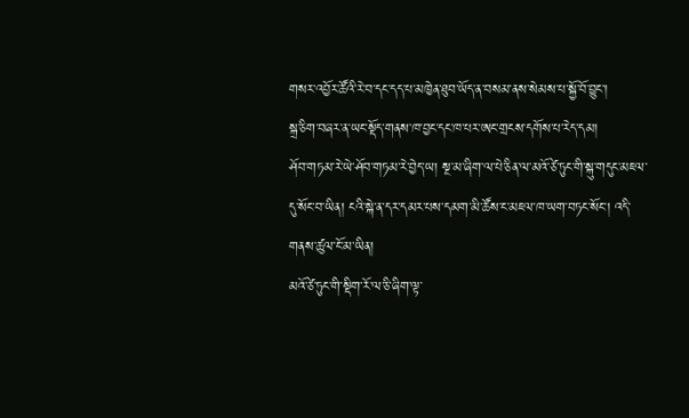གསར་འབྱོར་ཚོའི་རེ་བ་དང་དད་པ་མཁྱེན་ཐུབ་ཡོད་ན་བསམ་ནས་སེམས་པ་སྐྱོ་བོ་བྱུང་།
སྐྲ་ཅིག་བཞར་ན་ཡང་སྡོད་གནས་ཁ་བྱང་དང་ཁ་པར་ཨང་གྲངས་དགོས་པ་རེད་དམ།
ཤོབ་གཏམ་རེ་ཡེ་ཤོབ་གཏམ་རེ་བྱེད་ཡ། སྔ་མ་ཞིག་ལ་པེ་ཅིན་ལ་མའོ་ཙེ་ཏུང་གི་སྐུ་གདུང་མཇལ་དུ་སོང་བ་ཡིན། ངའི་སྐེ་ན་དར་དམར་པས་དམག་མི་ཚོས་ང་མཇལ་ཁ་ཡག་བཏང་སོང་། འདི་གནས་ཚུལ་ངོ་མ་ཡིན།
མའོ་ཙེ་ཏུང་གི་སྡིག་རོ་ལ་ཅི་ཞིག་ལྟ་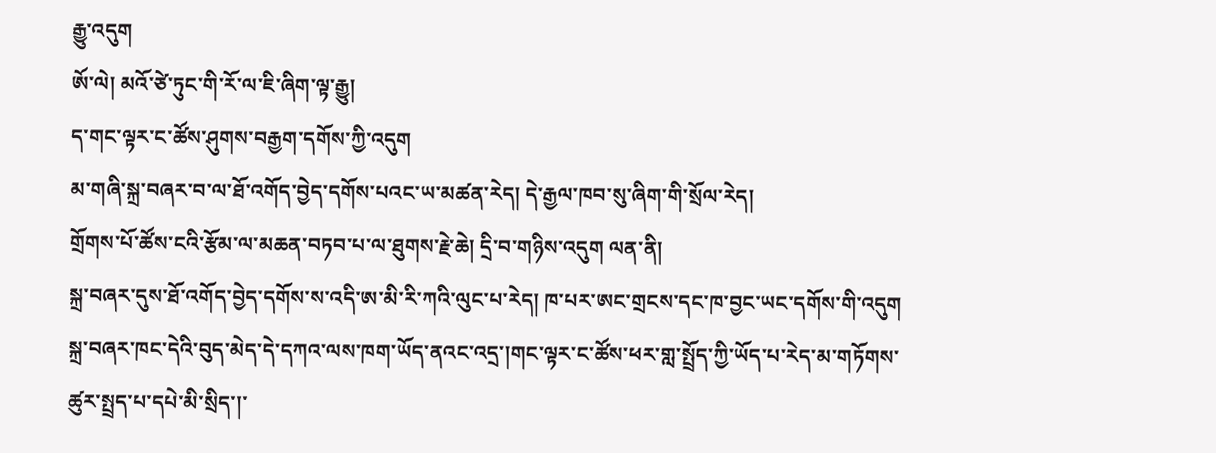རྒྱུ་འདུག
ཨོ་ལེ། མའོ་ཙེ་ཏུང་གི་རོ་ལ་ཇི་ཞིག་ལྟ་རྒྱུ།
ད་གང་ལྟར་ང་ཚོས་ཤུགས་བརྒྱག་དགོས་ཀྱི་འདུག
མ་གཞི་སྐྲ་བཞར་བ་ལ་ཐོ་འགོད་བྱེད་དགོས་པའང་ཡ་མཚན་རེད། དེ་རྒྱལ་ཁབ་སུ་ཞིག་གི་སྲོལ་རེད།
གྲོགས་པོ་ཚོས་ངའི་རྩོམ་ལ་མཆན་བཏབ་པ་ལ་ཐུགས་རྗེ་ཆེ། དྲི་བ་གཉིས་འདུག ལན་ནི།
སྐྲ་བཞར་དུས་ཐོ་འགོད་བྱེད་དགོས་ས་འདི་ཨ་མི་རི་ཀའི་ལུང་པ་རེད། ཁ་པར་ཨང་གྲངས་དང་ཁ་བྱང་ཡང་དགོས་གི་འདུག
སྐྲ་བཞར་ཁང་དེའི་བུད་མེད་དེ་དཀའ་ལས་ཁག་ཡོད་ནའང་འདྲ་།གང་ལྟར་ང་ཚོས་ཕར་གླ་སྤྲོད་ཀྱི་ཡོད་པ་རེད་མ་གཏོགས་ཚུར་སྤྲད་པ་དཔེ་མི་སྲིད་།་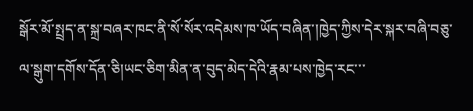སྒོར་མོ་སྤྲད་ན་སྐྲ་བཞར་ཁང་ནི་སོ་སོར་འདེམས་ཁ་ཡོད་བཞིན་།ཁྱེད་ཀྱིས་དེར་སྐར་བཞི་བཅུ་ལ་སྒུག་དགོས་དོན་ཅི།ཡང་ཅིག་མིན་ན་བུད་མེད་དེའི་རྣམ་པས་ཁྱེད་རང་་་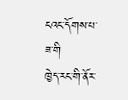ངའང་དོགས་པ་ཟ་གི
ཁྱེད་རང་གི་ནོར་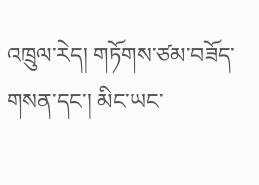འཁྲུལ་རེད། གཏོགས་ཙམ་བཟོད་གསན་དང་། མིང་ཡང་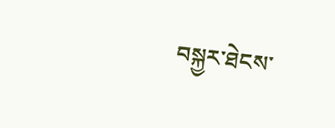བསྐྱར་ཐེངས་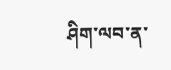ཤིག་ལབ་ན་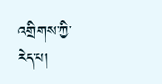འགྲིགས་ཀྱི་རེད་པ།